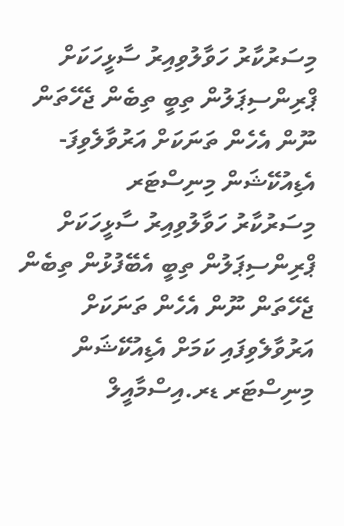މިސަރުކާރު ހަވާލުވިއިރު ސާޅީހަކަށް ޕްރިންސިޕަލުން ތިބީ ތިބެން ޖެހޭތަން ނޫން އެހެން ތަނަކަށް އަރުވާލެވިފަ- އެޑިއުކޭޝަން މިނިސްޓަރ
މިސަރުކާރު ހަވާލުވިއިރު ސާޅީހަކަށް ޕްރިންސިޕަލުން ތިބީ އެބޭފުޅުން ތިބެން ޖެހޭތަން ނޫން އެހެން ތަނަކަށް އަރުވާލެވިފައި ކަމަށް އެޑިއުކޭޝަން މިނިސްޓަރ ޑރ.އިސްމާއީލް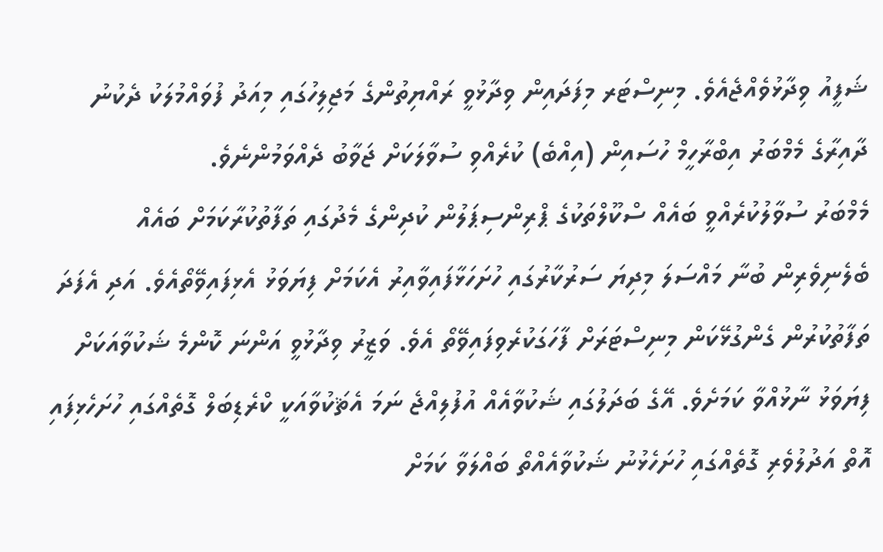ޝަފީއު ވިދާޅުވެއްޖެއެވެ. މިނިސްޓަރ މިފަދައިން ވިދާޅުވީ ރައްޔިތުންގެ މަޖިލިހުގައި މިއަދު ފުވައްމުލަކު ދެކުނު ދާއިރާގެ މެމްބަރު އިބްރާހީމް ހުސައިން (އިއްބެ) ކުރެއްވި ސުވާލަކަށް ޖަވާބު ދެއްވަމުންނެވެ.
މެމްބަރު ސުވާލުކުރެއްވީ ބައެއް ސްކޫލްތަކުގެ ޕްރިންސިޕަލުން ކުދިންގެ މެދުގައި ތަފާތުކުރާކަމަށް ބައެއް ބެލެނިވެރިން ބުނާ މައްސަލަ މިދިޔަ ސަރުކާރުގައި ހުށަހަޅާފައިވާއިރު އެކަމަށް ފިޔަވަޅު އެޅިފައިވޭތޯއެވެ. އަދި އެފަދަ ތަފާތުކުރުން ގެންގުޅޭކަން މިނިސްޓަރަށް ފާހަގަކުރެވިފައިވޭތޯ އެވެ. ވަޒީރު ވިދާޅުވީ އަންނަ ކޮންމެ ޝަކުވާއަކަށް ފިޔަވަޅު ނާޅުއްވާ ކަމަށެވެ. އޭގެ ބަދަލުގައި ޝަކުވާއެއް އުފުލިއްޖެ ނަމަ އެޘަކުވާއަކީ ކްރެޑިބަލް ގޮތެއްގައި ހުށަހެޅިފައި އޮތް އަދުލުވެރި ގޮތެއްގައި ހުށަހެޅުނު ޝަކުވާއެއްތޯ ބައްލަވާ ކަމަށް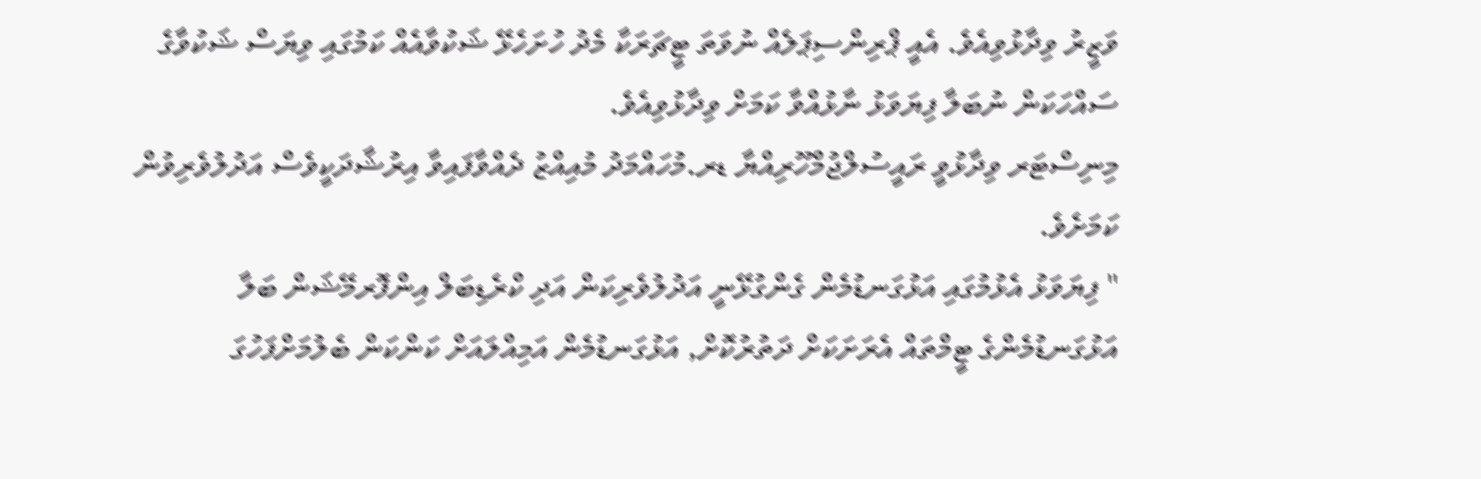ވަޒީރު ވިދާޅުވިއެވެ. އެއީ ޕްރިންސިޕަލެއް ނުވަތަ ޓީޗަރަކާ މެދު ހުށަހެޅޭ ޝަކުވާއެއް ކަމުގައި ވިޔަސް ޝަކުވާގެ ސައްހަކަން ނުބަލާ ފިޔަވަޅު ނާޅުއްވާ ކަމަށް ވިދާޅުވިއެވެ.
މިނިސްޓަރ ވިދާޅުވީ ރައީސުލްޖުމްހޫރިއްޔާ ޑރ.މުހައްމަދު މުއިއްޒު ދެއްވާފައިވާ އިރުޝާދަކީވެސް އަދުލުވެރިވުން ކަމަށެވެ.
" ފިޔަވަޅު އެޅުމުގައި އަޅުގަނޑުމެން ގެންގުޅޭނީ އަދުލުވެރިކަން އަދި ކްރެޑިބަލް އިންފޮރމޭޝަން ބަލާ އަޅުގަނޑުމެންގެ ޓީމްތައް އެރަށަކަށް ދަތުރުކޮށް, އަޅުގަނޑުމެން އަމިއްލައަށް ކަންކަން ބެލުމަށްފަހުގަ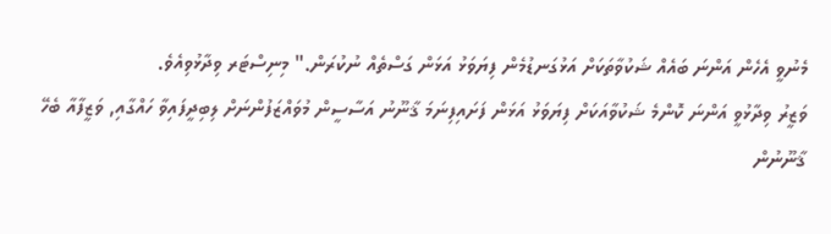މެނުވީ އެހެން އަންނަ ބައެއް ޝަކުވާތަކަށް އަޅުގަނޑުމެން ފިޔަވަޅު އަޅަން ގަސްތެއް ނުކުރަން." މިނިސްޓަރ ވިދާޅުވިއެވެ.
ވަޒީރު ވިދާޅުވީ އަންނަ ކޮންމެ ޝަކުވާއަކަށް ފިޔަވަޅު އަޅަން ފަށައިފިނަމަ ޤާނޫނު އަސާސީން މުވައްޒަފުންނަށް ލިބިދީފައިވާ ހައްގާއި, ވަޒީފާއާ ބެހޭ ޤާނޫނުން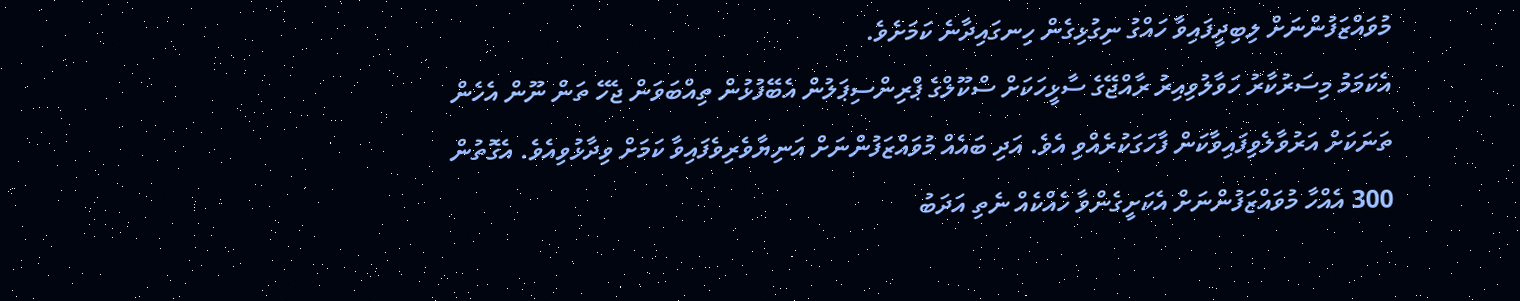މުވައްޒަފުންނަށް ލިބިދީފައިވާ ހައްގު ނިގުޅިގެން ހިނގައިދާނެ ކަމަށެވެ.
އެކަމަމު މިސަރުކާރު ހަވާލުވިއިރު ރާއްޖޭގެ ސާޅީހަކަށް ސްކޫލްގެ ޕްރިންސިޕަލުން އެބޭފުޅުން ތިއްބަވަން ޖެހޭ ތަން ނޫން އެހެން ތަނަކަށް އަރުވާލެވިފައިވާކަން ފާހަގަކުރެއްވި އެވެ. އަދި ބައެއް މުވައްޒަފުންނަށް އަނިޔާވެރިވެފައިވާ ކަމަށް ވިދާޅުވިއެވެ. އެގޮތުން 300 އެއްހާ މުވައްޒަފުންނަށް އެކަށީގެންވާ ހެއްކެއް ނެތި އަދަބު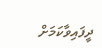ދީފައިވާކަމަށް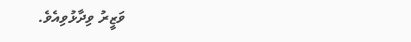ވަޒީރު ވިދާޅުވިއެވެ.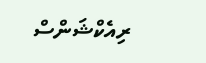ރިއެކްޝަންސް